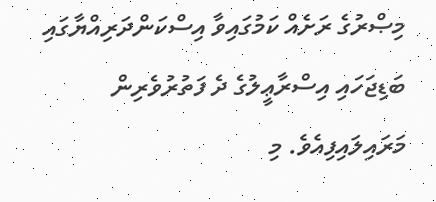މިޞްރުގެ ރަށެއް ކަމުގައިވާ އިސްކަންދަރިއްޔާގައި ބަޑިޖަހައި އިސްރާޢީލުގެ ދެ ފަތުރުވެރިން މަރައިލައިފިއެވެ. މި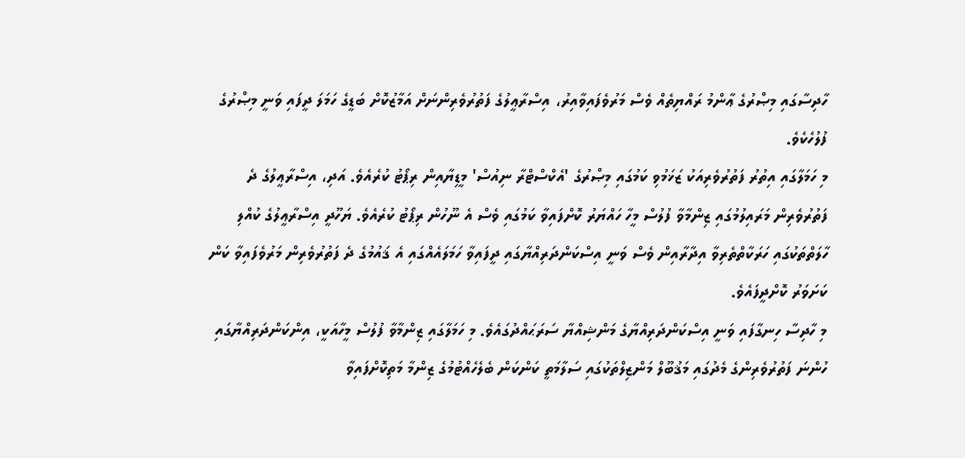ހާދިސާގައި މިޞްރުގެ ޢާންމު ރައްޔިތެއް ވެސް މަރުވެފައިވާއިރު، އިސްރާޢީލުގެ ފަތުރުވެރިންނަށް އަމާޒުކޮށް ބަޑީގެ ހަމަލަ ދީފައި ވަނީ މިޞްރުގެ ފުލުހެކެވެ.
މި ހަމަލާގައި އިތުރު ފަތުރުވެރިއަކު ޒަޚަމުވި ކަމުގައި މިޞްރުގެ 'އެކްސްޓްރާ ނިއުސް' މީޑިޔާއިން ރިޕޯޓު ކުރެއެވެ. އަދި، އިސްރާޢީލުގެ ދެ ފަތުރުވެރިން މަރައިލުމުގައި ޒިންމާވާ ފުލުސް މީހާ ހައްޔަރު ކޮށްފައިވާ ކަމުގައި ވެސް އެ ނޫހުން ރިޕޯޓު ކުރެއެވެ. ޔަހޫދީ އިސްރާޢީލުގެ ކުއްލި ހާލަތްތަކުގައި ހަރަކާތްތެރިވާ އިދާރާއިން ވެސް ވަނީ އިސްކަންދަރިއްޔާގައި ދީފައިވާ ހަމަލައެއްގައި އެ ޤައުމުގެ ދެ ފަތުރުވެރިން މަރުވެފައިވާ ކަން ކަށަވަރު ކޮށްދީފައެވެ.
މި ހާދިސާ ހިނގާފައި ވަނީ އިސްކަންދަރިއްޔާގެ މަންޝިއްޔާ ސަރަޙައްދުގައެވެ. މި ހަމަލާގައި ޒިންމާވާ ފުލުސް މީހާއަކީ، އިންކަންދަރިއްޔާގައި ހުންނަ ފަތުރުވެރިންގެ މެދުގައި މަޤުބޫލް މަންޒިލްތަކުގައި ސަލާމަތީ ކަންކަން ބެލެހެއްޓުމުގެ ޒިންމާ މަތިކޮށްފައިވާ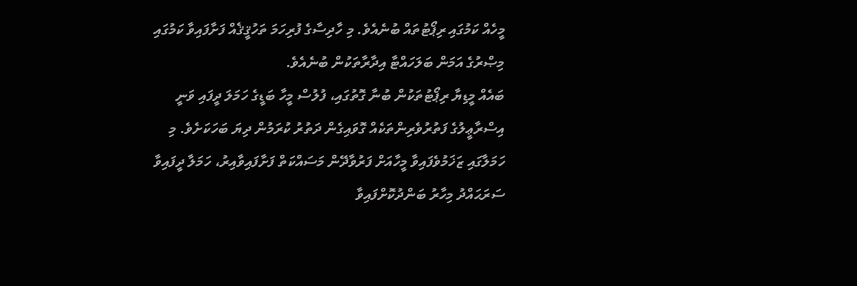މީހެއް ކަމުގައި ރިޕޯޓުތައް ބުނެއެވެ. މި ހާދިސާގެ ފުރިހަމަ ތަހުޤީޤެއް ފަށާފައިވާ ކަމުގައި މިޞްރުގެ އަމަން ބަލަހައްޓާ އިދާރާތަކުން ބުނެއެވެ.
ބައެއް މީޑިޔާ ރިޕޯޓުތަކުން ބުނާ ގޮތުގައި، ފުލުސް މީހާ ބަޑީގެ ހަމަލަ ދީފައި ވަނީ އިސްރާޢީލުގެ ފަތުރުވެރިންތަކެއް ގޮވައިގެން ދަތުރު ކުރަމުން ދިޔަ ބަހަކަށެވެ. މި ހަމަލާގައި ޒަޚަމުވެފައިވާ މީހާއަށް ފަރުވާދޭން މަސައްކަތް ފަށާފައިވާއިރު، ހަމަލާ ދީފައިވާ ސަރަޙައްދު މިހާރު ބަންދުކޮށްފައިވާ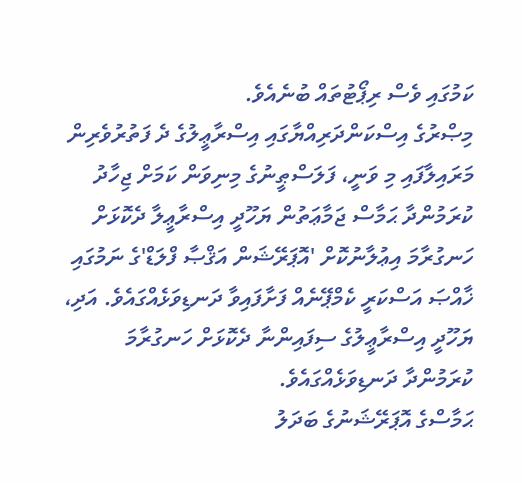ކަމުގައި ވެސް ރިޕޯޓުތައް ބުނެއެވެ.
މިޞްރުގެ އިސްކަންދަރިއްޔާގައި އިސްރާޢީލުގެ ދެ ފަތުރުވެރިން މަރައިލާފައި މި ވަނީ، ފަލަސްޠީނުގެ މިނިވަން ކަމަށް ޖިހާދު ކުރަމުންދާ ޙަމާސް ޖަމާޢަތުން ޔަހޫދީ އިސްރާޢީލާ ދެކޮޅަށް ހަނގުރާމަ އިޢުލާނުކޮށް 'އޮޕަރޭޝަން އަޤްޞާ ފްލަޑް'ގެ ނަމުގައި ޚާއްޞަ އަސްކަރީ ކެމްޕޭނެއް ފަށާފައިވާ ދަނޑިވަޅެއްގައެވެ. އަދި، ޔަހޫދީ އިސްރާޢީލުގެ ސިފައިންނާ ދެކޮޅަށް ހަނގުރާމަ ކުރަމުންދާ ދަނޑިވަޅެއްގައެވެ.
ޙަމާސްގެ އޮޕަރޭޝަނުގެ ބަދަލު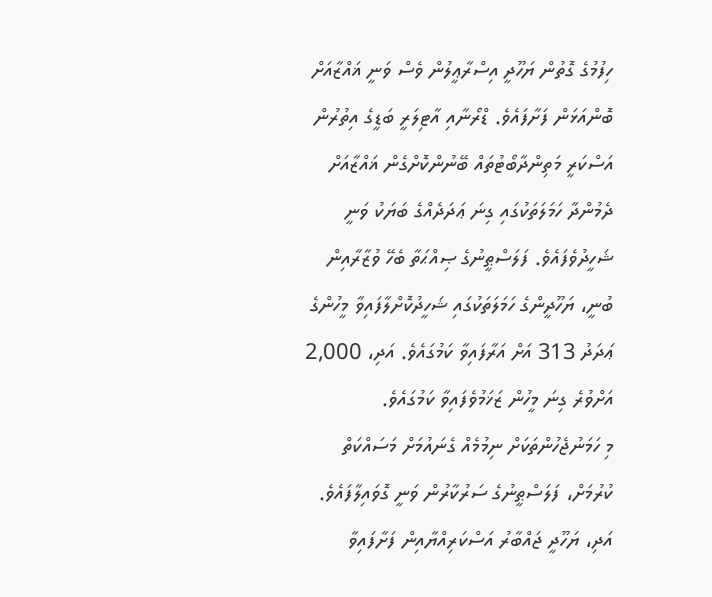ހިފުމުގެ ގޮތުން ޔަހޫދީ އިސްރާޢީލުން ވެސް ވަނީ ޣައްޒާއަށް ބޮންއަޅަން ފަށާފައެވެ. ޑްރޯނާއި އާޓިލަރީ ބަޑީގެ އިތުރުން އަސްކަރީ މަތިންދާބޯޓުތައް ބޭނުންކޮށްގެން ޣައްޒާއަށް ދެމުންދާ ހަމަލަތަކުގައި ގިނަ ޢަދަދެއްގެ ބަޔަކު ވަނީ ޝަހީދުވެފައެވެ. ފަލަސްޠީނުގެ ޞިއްޙަތާ ބެހޭ ވުޒާރާއިން ބުނީ، ޔަހޫދީންގެ ހަމަލަތަކުގައި ޝަހީދުކޮށްލާފައިވާ މީހުންގެ ޢަދަދު 313 އަށް އަރާފައިވާ ކަމުގައެވެ. އަދި، 2,000 އަށްވުރެ ގިނަ މީހުން ޒަޚަމުވެފައިވާ ކަމުގައެވެ.
މި ހަމަނުޖެހުންތަކަށް ނިމުމެއް ގެނައުމަށް މަސައްކަތް ކުރުމަށް، ފަލަސްޠީނުގެ ސަރުކާރުން ވަނީ ގޮވައިލާފައެވެ. އަދި، ޔަހޫދީ ޖައްބާރު އަސްކަރިއްޔާއިން ފަށާފައިވާ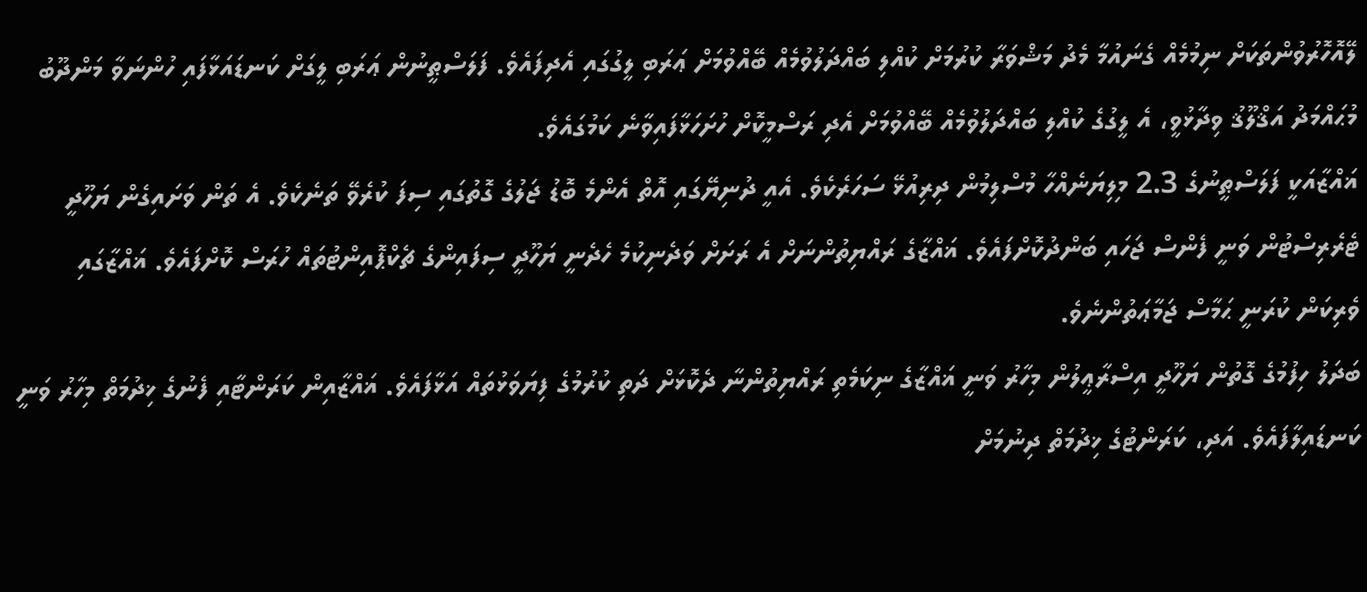ލޭއޮހޮރުވުންތަކަށް ނިމުމެއް ގެނައުމާ މެދު މަޝްވަރާ ކުރުމަށް ކުއްލި ބައްދަލުވުމެއް ބޭއްވުމަށް ޢަރަބި ލީގުގައި އެދިފައެވެ. ފަލަސްޠީނުން ޢަރަބި ލީގަށް ކަނޑައަޅާފައި ހުންނަވާ މަންދޫބު މުޙައްމަދު އަޤްލޫޤު ވިދާޅުވީ، އެ ލީގުގެ ކުއްލި ބައްދަލުވުމެއް ބޭއްވުމަށް އެދި ރަސްމީކޮށް ހުށަހަޅާފައިވާނެ ކަމުގައެވެ.
ޣައްޒާއަކީ ފަލަސްޠީނުގެ 2.3 މިލިޔަނެއްހާ މުސްލިމުން ދިރިއުޅޭ ސަހަރެކެވެ. އެއީ ދުނިޔޭގައި އޮތް އެންމެ ބޮޑު ޖަލުގެ ގޮތުގައި ސިފަ ކުރެވޭ ތަނެކެވެ. އެ ތަން ވަށައިގެން ޔަހޫދީ ޓެރެރިސްޓުން ވަނީ ފެންސް ޖަހައި ބަންދުކޮށްފައެވެ. ޣައްޒާގެ ރައްޔިތުންނަށް އެ ރަށަށް ވަދެނިކުމެ ހެދެނީ ޔަހޫދީ ސިފައިންގެ ޗެކްޕޮއިންޓުތައް ހުރަސް ކޮށްފައެވެ. ޣައްޒާގައި ވެރިކަން ކުރަނީ ޙަމާސް ޖަމާޢަތުންނެވެ.
ބަދަލު ހިފުމުގެ ގޮތުން ޔަހޫދީ އިސްރާޢީލުން މިހާރު ވަނީ ޣައްޒާގެ ނިކަމެތި ރައްޔިތުންނާ ދެކޮޅަށް ދަތި ކުރުމުގެ ފިޔަވަޅުތައް އަޅާފައެވެ. ޣައްޒާއިން ކަރަންޓާއި ފެނުގެ ޚިދުމަތް މިހާރު ވަނީ ކަނޑައިލާފައެވެ. އަދި، ކަރަންޓުގެ ޚިދުމަތް ދިނުމަށް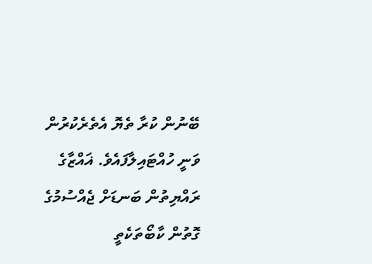ބޭނުން ކުރާ ތެޔޮ އެތެރެކުރުން ވަނީ ހުއްޓައިލާފައެވެ. ޣައްޒާގެ ރައްޔިތުން ބަނޑަށް ޖެއްސުމުގެ ގޮތުން ކާބޯތަކެތީ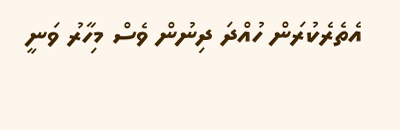އެތެރެކުރަން ހުއްދަ ދިނުން ވެސް މިހާރު ވަނީ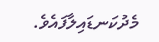މެދުކަނޑައިލާފައެވެ.